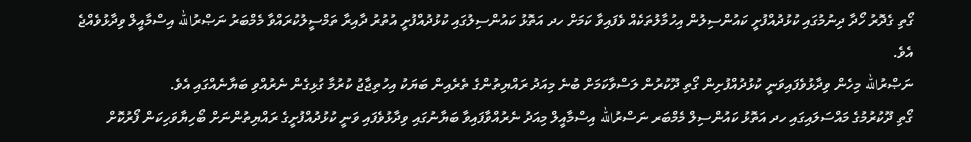ގޯތި ގެދޮރު ހޯދާ ދިނުމުގައި ކުޅުދުއްފުށީ ކައުންސިލުން އިހުމާލުތަކެއް ވެފައިވާ ކަމަށް ހދ އަތޮޅު ކައުންސިލުގައި ކުޅުދުއްފުށީ އުތުރު ދާއިރާ ތަމްސީލުކުރައްވާ މެމްބަރު ނަޞްރުالله އިސްމާއީލް ވިދާޅުވެއްޖެ އެވެ.
ނަޞްރުالله މިހެން ވިދާޅުވެފައިވަނީ ކުޅުދުއްފުށިން ގޯތި ދޫކުރުން ލަސްވާކަމަށް ބުނެ މިއަދު ރައްޔިތުންގެ ތެރެއިން ބަޔަކު އިހުތިޖާޖު ކުރުމާ ގުޅިގެން ނެރުއްވި ބަޔާނެއްގައި އެވެ.
ގޯތި ދޫކުރުމުގެ މައްސަލައިގައި ހދ އަތޮޅު ކައުންސިލް މެމްބަރ ނަސްރުالله އިސްމާއީލް މިއަދު ނެރުއްވާފައިވާ ބަޔާނުގައި ވިދާޅުވެފައި ވަނީ ކުޅުދުއްފުށީގެ ރައްޔިތުންނަށް ބޯހިޔާވަހިކަން ފޯރުކޮށް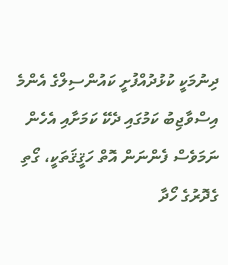ދިނުމަކީ ކުޅުދުއްފުށީ ކައުންސިލްގެ އެންމެ އިސްވާޖިބު ކަމުގައި ދެކޭ ކަމަށާއި އެހެން ނަމަވެސް ފެންނަން އޮތް ހަޤީޤަތަކީ، ގޯތި ގެދޮރުގެ ހޯދާ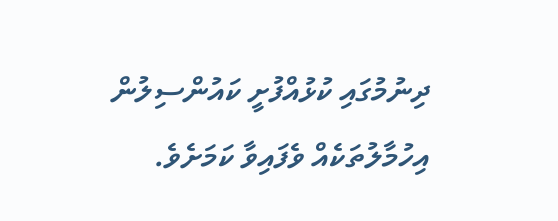ދިނުމުގައި ކުޅުއްފުށީ ކައުންސިލުން އިހުމާލުތަކެއް ވެފައިވާ ކަމަށެވެ.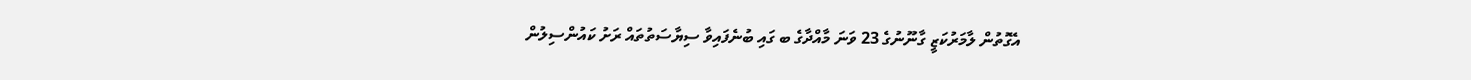އެގޮތުން ލާމަރުކަޒީ ގާނޫނުގެ 23 ވަނަ މާއްދާގެ ބ ގައި ބުނެފައިވާ ސިޔާސަތުތައް ރަށު ކައުންސިލުން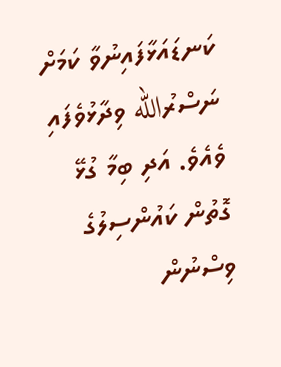ކަނޑައަޅާފައިނުވާ ކަމަށް ނަސްރުالله ވިދާޅުވެފައި ވެއެވެ. އަދި ބިމާ ގުޅޭ ގޮތުން ކައުންސިލުގެ ވިސްނުން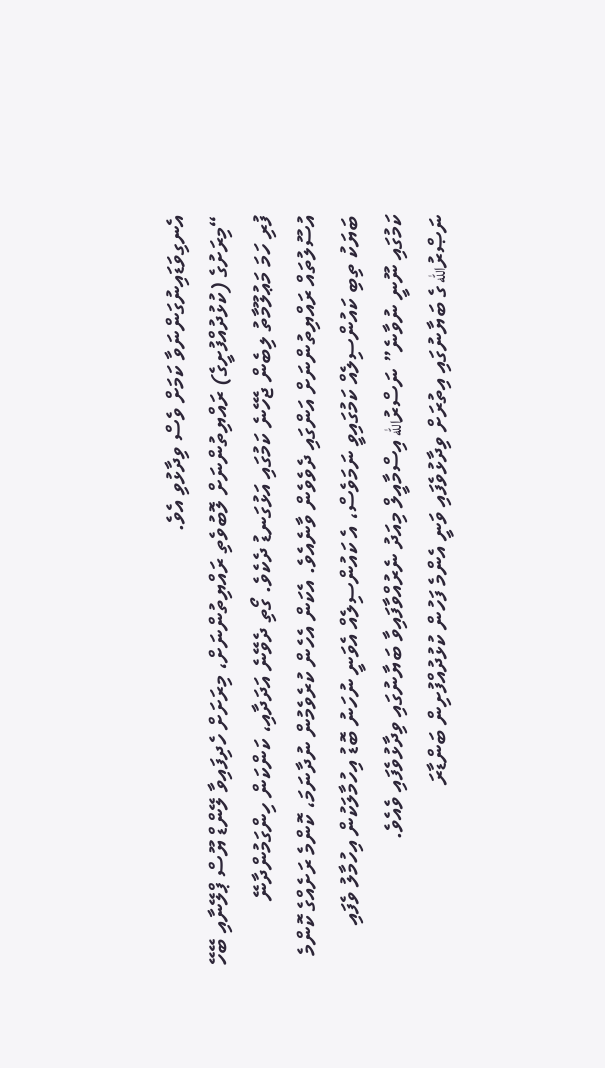އެނގިވަޑައިނުގަންނަވާ ކަމަށް ވެސް ވިދާޅުވި އެވެ.
“މިރަށުގެ (ކުޅުދުއްފުށީގެ) ރައްޔިތުންނަށް ލޮބުވެތި ރައްޔިތުންނަށް، މިރަށަށް ހެދިފައިވާ ލޭންޑް ޔޫސް ޕްލޭނާއި ބޭހޭ ފުރި ހަމަ މަޢުލޫމާތު ލިބެން ޖެހޭނެ ކަމުގައި އަޅުގަނޑު ދެކެވެ. ގޯތި ދެވޭނެ އަދަދާއި، ކަންކަން ހިންގަމުންދާނޭ އުސޫލުތައް ރައްޔިތުންނަށް އަންގައި ދެވެވެން ވާނެއެވެ. އެކަން އެހެން ކުރެވެމުން ނުދާނަމަ، ކޮންމެ ރަށެއްގެ ކޮންމެ ބަޔަކު ތިބި ކައުންސިލެއް ކަމުގައިވީ ނަމަވެސް، އެ ކައުންސިލެއް އެވަނީ ނުހަނު ބޮޑު އިހުމާލަކުން އިހުމާލު ވެފައި ކަމުގައި ނޫނީ ނުވާނެ” ނަސްރުالله އިސްމާއީލް މިއަދު ނެރުއްވާފައިވާ ބަޔާނުގައި ވިދާޅުވެފައި ވެއެވެ.
ނަޞްރުالله ގެ ބަޔާނުގައި އިތުރަށް ވިދާޅުވެފައި ވަނީ އެންމެ ފަހުން ކުޅުދުއްފުށިން ބަންޑާރަ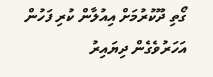ގޯތި ދޫކުރުމަށް އިއުލާން ކުރި ފަހުން އަހަރުވެގެން ދިޔައިރު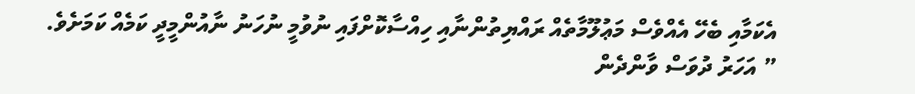އެކަމާއި ބެހޭ އެއްވެސް މަޢުލޫމާތެއް ރައްޔިތުންނާއި ހިއްސާކޮށްފައި ނުވުމީ ނުހަނު ނާއުންމީދީ ކަމެއް ކަމަށެވެ.
” އަހަރު ދުވަސް ވާންދެން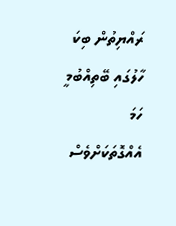ރައްޔިތުން ބިކަ ހާލުގައި ބޭތިއްބުމީ ހަމަ އެއްގޮތަކަށްވެސް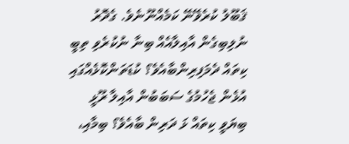ޤަބޫލު ކުރެވޭނޭ ކަމެއްނޫނެވެ. ގެދޮރު ނުލިބިގެން އާއިލާއެއް ބިނާ ނުކުރެވި ތިބީ ކިތައް ދެމަފިރިންބާއެވެ؟ ކުޑަތަންކޮޅެއްގައި އުޅެން ޖެހުމުގެ ސަބަބުން އާއިލާ ރޫޅީ ބިޔަވީ ކިތައް ޅަ ދަރިން ބާއެވެ؟ ބިމާއި،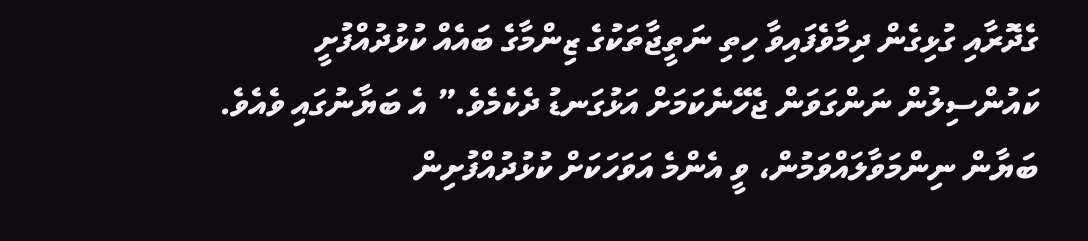ގެދޮރާއި ގުޅިގެން ދިމާވެފައިވާ ހިތި ނަތީޖާތަކުގެ ޒިންމާގެ ބައެއް ކުޅުދުއްފުށީ ކައުންސިލުން ނަންގަވަން ޖެހޭނެކަމަށް އަޅުގަނޑު ދެކެމެވެ.” އެ ބަޔާނުގައި ވެއެވެ.
ބަޔާން ނިންމަވާލައްވަމުން، ވީ އެންމެ އަވަހަކަށް ކުޅުދުއްފުށިން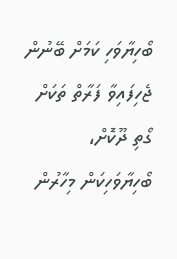ބޯހިޔާވަހި ކަމަށް ބޭނުން ޖެހިފައިވާ ފަރާތް ތަކަށް ގޯތި ދޫކޮށް، ބޯހިޔާވަހިކަން މިހާރުން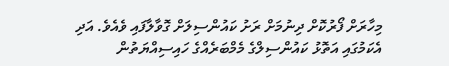މިހާރަށް ފޯރުކޮށް ދިނުމަށް ރަށު ކައުންސިލަށް ގޮވާލާފައި ވެއެވެ. އަދި އެކަމުގައި އަތޮޅު ކައުންސިލްގެ މެމްބަރެއްގެ ހައިސިއްޔަތުން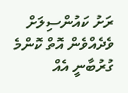ރަށު ކައުންސިލަށް ވެދެއްވެން އޮތް ކޮންމެ ގުރުބާނީ އެއް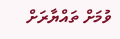ވުމަށް ތައްޔާރަށް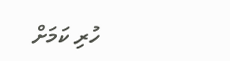ހުރި ކަމަށް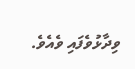ވިދާޅުވެފައި ވެއެވެ.